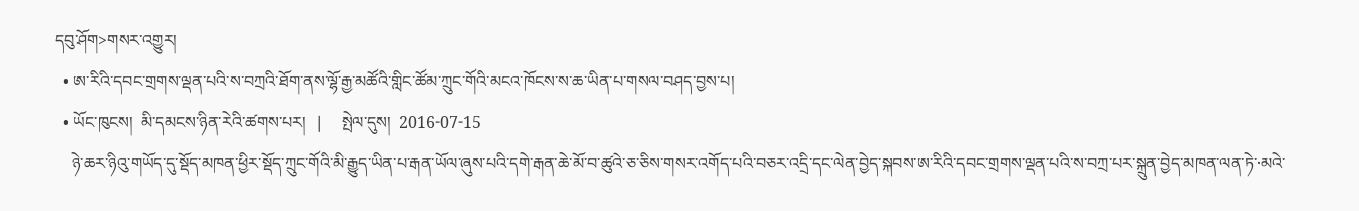དབུ་ཤོག>གསར་འགྱུར།
  • ཨ་རིའི་དབང་གྲགས་ལྡན་པའི་ས་བཀྲའི་ཐོག་ནས་ལྷོ་རྒྱ་མཚོའི་གླིང་ཚོམ་ཀྲུང་གོའི་མངའ་ཁོངས་ས་ཆ་ཡིན་པ་གསལ་བཤད་བྱས་པ།
  • ཡོང་ཁུངས།  མི་དམངས་ཉིན་རེའི་ཚགས་པར།   |     སྤེལ་དུས།  2016-07-15
    ཉེ་ཆར་ཉིའུ་གཡོད་དུ་སྡོད་མཁན་ཕྱིར་སྡོད་ཀྲུང་གོའི་མི་རྒྱུད་ཡིན་པ་རྒན་ཡོལ་ཞུས་པའི་དགེ་རྒན་ཆེ་མོ་བ་ཚུའེ་ཅ་ཅིས་གསར་འགོད་པའི་བཅར་འདྲི་དང་ལེན་བྱེད་སྐབས་ཨ་རིའི་དབང་གྲགས་ལྡན་པའི་ས་བཀྲ་པར་སྐྲུན་བྱེད་མཁན་ལན་ཏེ་·མའེ་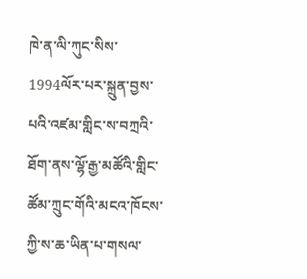ཁེ་ན་ལི་ཀུང་སིས་1994ལོར་པར་སྐྲུན་བྱས་པའི་འཛམ་གླིང་ས་བཀྲའི་ཐོག་ནས་ལྷོ་རྒྱ་མཚོའི་གླིང་ཚོམ་ཀྲུང་གོའི་མངའ་ཁོངས་ཀྱི་ས་ཆ་ཡིན་པ་གསལ་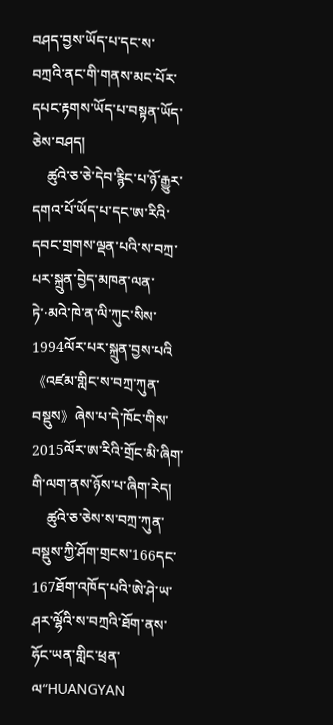བཤད་བྱས་ཡོད་པ་དང་ས་བཀྲའི་ནང་གི་གནས་མང་པོར་དཔང་རྟགས་ཡོད་པ་བསྟན་ཡོད་ཅེས་བཤད།
    ཚུའེ་ཅ་ཅེ་དེབ་རྙིང་པ་ཉོ་རྒྱུར་དགའ་པོ་ཡོད་པ་དང་ཨ་རིའི་དབང་གྲགས་ལྡན་པའི་ས་བཀྲ་པར་སྐྲུན་བྱེད་མཁན་ལན་ཏེ་·མའེ་ཁེ་ན་ལི་ཀུང་སིས་1994ལོར་པར་སྐྲུན་བྱས་པའི《འཛམ་གླིང་ས་བཀྲ་ཀུན་བསྡུས》ཞེས་པ་དེ་ཁོང་གིས་2015ལོར་ཨ་རིའི་གྲོང་མི་ཞིག་གི་ལག་ནས་ཉོས་པ་ཞིག་རེད།
    ཚུའེ་ཅ་ཅེས་ས་བཀྲ་ཀུན་བསྡུས་ཀྱི་ཤོག་གྲངས་166དང་167ཐོག་འཁོད་པའི་ཨེ་ཤེ་ཡ་ཤར་ལྷོའི་ས་བཀྲའི་ཐོག་ནས་ཧོང་ཡན་གླིང་ཕྲན་ལ“HUANGYAN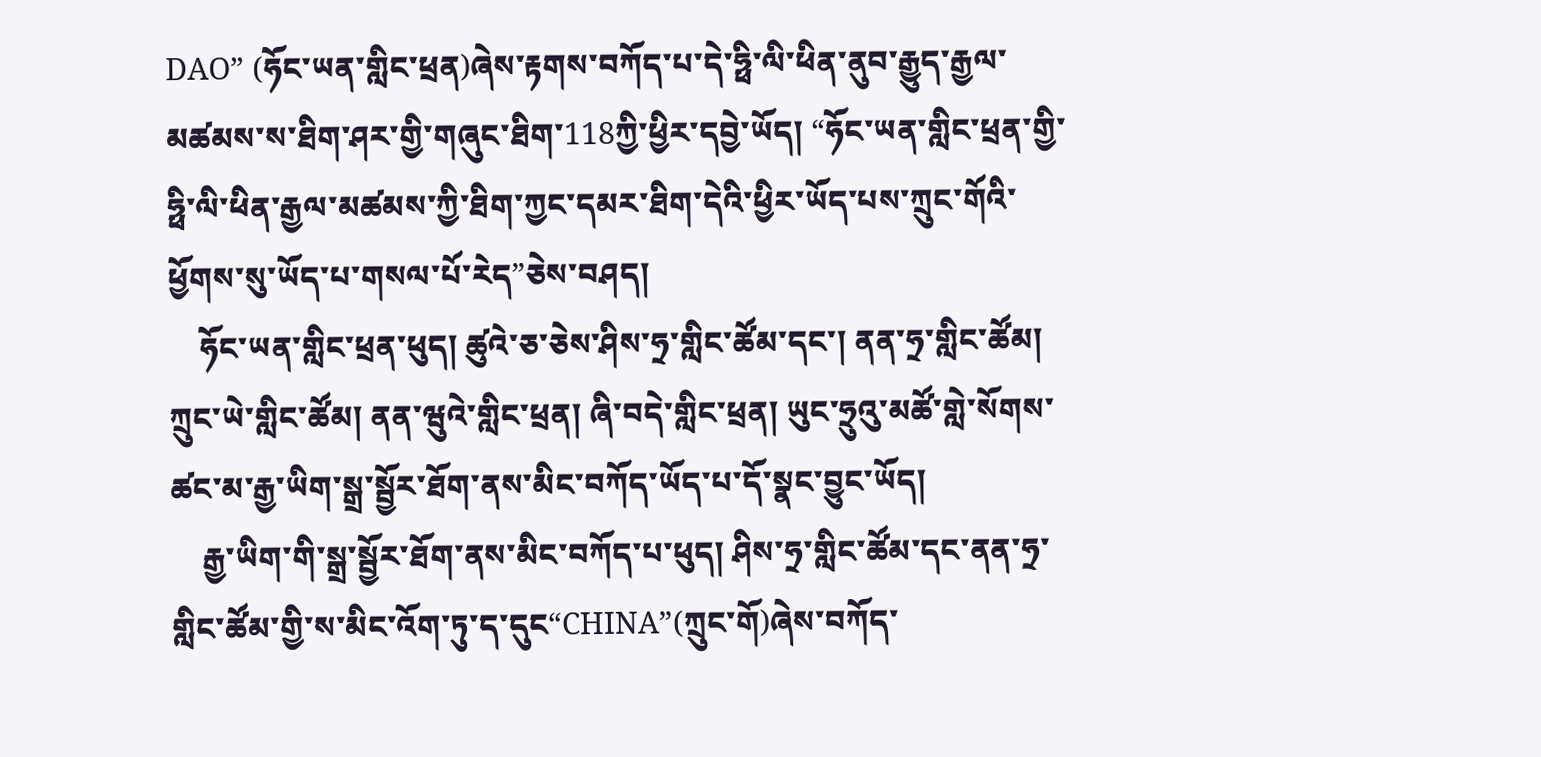DAO” (ཧོང་ཡན་གླིང་ཕྲན)ཞེས་རྟགས་བཀོད་པ་དེ་ཧྥི་ལི་ཕིན་ནུབ་རྒྱུད་རྒྱལ་མཚམས་ས་ཐིག་ཤར་གྱི་གཞུང་ཐིག་118ཀྱི་ཕྱིར་དབྱེ་ཡོད། “ཧོང་ཡན་གླིང་ཕྲན་གྱི་ཧྥི་ལི་ཕིན་རྒྱལ་མཚམས་ཀྱི་ཐིག་ཀྱང་དམར་ཐིག་དེའི་ཕྱིར་ཡོད་པས་ཀྲུང་གོའི་ཕྱོགས་སུ་ཡོད་པ་གསལ་པོ་རེད”ཅེས་བཤད།
    ཧོང་ཡན་གླིང་ཕྲན་ཕུད། ཚུའེ་ཅ་ཅེས་ཤིས་ཧྲ་གླིང་ཚོམ་དང་། ནན་ཧྲ་གླིང་ཚོམ། ཀྲུང་ཡེ་གླིང་ཚོམ། ནན་ཝུའེ་གླིང་ཕྲན། ཞི་བདེ་གླིང་ཕྲན། ཡུང་ཧྲུའུ་མཚོ་གླེ་སོགས་ཚང་མ་རྒྱ་ཡིག་སྒྲ་སྦྱོར་ཐོག་ནས་མིང་བཀོད་ཡོད་པ་དོ་སྣང་བྱུང་ཡོད།
    རྒྱ་ཡིག་གི་སྒྲ་སྦྱོར་ཐོག་ནས་མིང་བཀོད་པ་ཕུད། ཤིས་ཧྲ་གླིང་ཚོམ་དང་ནན་ཧྲ་གླིང་ཚོམ་གྱི་ས་མིང་འོག་ཏུ་ད་དུང“CHINA”(ཀྲུང་གོ)ཞེས་བཀོད་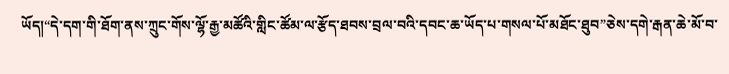ཡོད།“དེ་དག་གི་ཐོག་ནས་ཀྲུང་གོས་ལྷོ་རྒྱ་མཚོའི་གླིང་ཚོམ་ལ་རྩོད་ཐབས་བྲལ་བའི་དབང་ཆ་ཡོད་པ་གསལ་པོ་མཐོང་ཐུབ”ཅེས་དགེ་རྒན་ཆེ་མོ་བ་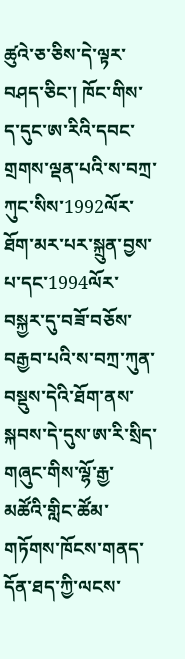ཚུའེ་ཅ་ཅིས་དེ་ལྟར་བཤད་ཅིང་། ཁོང་གིས་ད་དུང་ཨ་རིའི་དབང་གྲགས་ལྡན་པའི་ས་བཀྲ་ཀུང་སིས་1992ལོར་ཐོག་མར་པར་སྐྲུན་བྱས་པ་དང་1994ལོར་བསྐྱར་དུ་བཟོ་བཅོས་བརྒྱབ་པའི་ས་བཀྲ་ཀུན་བསྡུས་དེའི་ཐོག་ནས་སྐབས་དེ་དུས་ཨ་རི་སྲིད་གཞུང་གིས་ལྷོ་རྒྱ་མཚོའི་གླིང་ཚོམ་གཏོགས་ཁོངས་གནད་དོན་ཐད་ཀྱི་ལངས་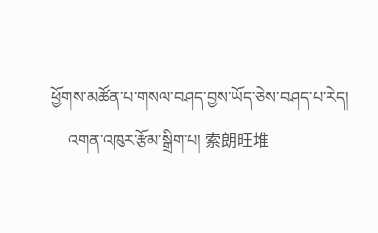ཕྱོགས་མཚོན་པ་གསལ་བཤད་བྱས་ཡོད་ཅེས་བཤད་པ་རེད།
    འགན་འཁུར་རྩོམ་སྒྲིག་པ། 索朗旺堆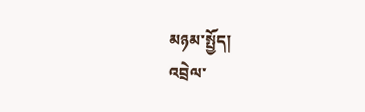མཉམ་སྤྱོད།
འབྲེལ་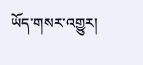ཡོད་གསར་འགྱུར།